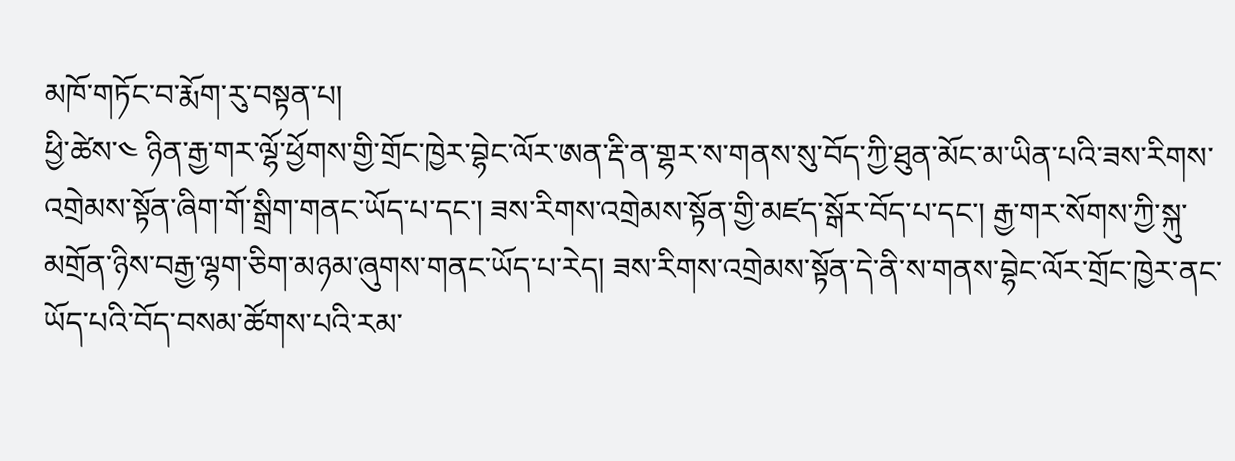མཁོ་གཏོང་བ་རྨོག་རུ་བསྟན་པ།
ཕྱི་ཚེས་༤ ཉིན་རྒྱ་གར་ལྷོ་ཕྱོགས་གྱི་གྲོང་ཁྱེར་བྷེང་ལོར་ཨན་རྡི་ན་གྷར་ས་གནས་སུ་བོད་ཀྱི་ཐུན་མོང་མ་ཡིན་པའི་ཟས་རིགས་འགྲེམས་སྟོན་ཞིག་གོ་སྒྲིག་གནང་ཡོད་པ་དང་། ཟས་རིགས་འགྲེམས་སྟོན་གྱི་མཛད་སྒོར་བོད་པ་དང་། རྒྱ་གར་སོགས་ཀྱི་སྐུ་མགྲོན་ཉིས་བརྒྱ་ལྷག་ཅིག་མཉམ་ཞུགས་གནང་ཡོད་པ་རེད། ཟས་རིགས་འགྲེམས་སྟོན་དེ་ནི་ས་གནས་བྷེང་ལོར་གྲོང་ཁྱེར་ནང་ཡོད་པའི་བོད་བསམ་ཚོགས་པའི་རམ་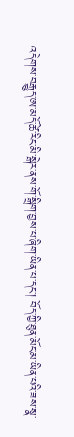འདེགས་བརྒྱུད་ཨ་མདོ་ཚེ་རིང་མི་སྒེར་ནས་གོ་སྒྲིག་བྱས་པ་ཞིག་ཡིན་པ་དང་། བོད་ཀྱི་ཐུན་མོང་མ་ཡིན་པའི་ཟས་སྣ་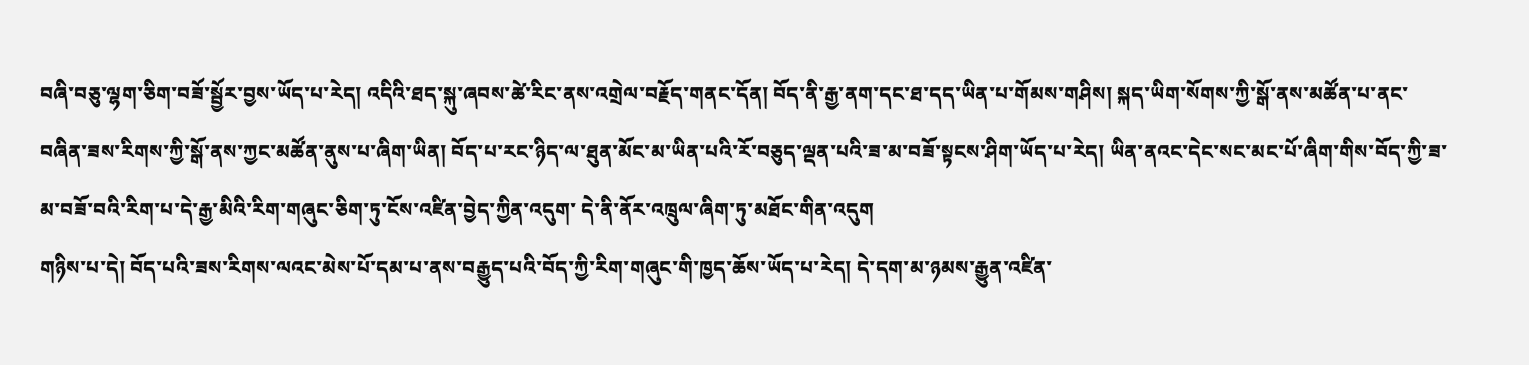བཞི་བཅུ་ལྷག་ཅིག་བཟོ་སྦྱོར་བྱས་ཡོད་པ་རེད། འདིའི་ཐད་སྐུ་ཞབས་ཚེ་རིང་ནས་འགྲེལ་བརྗོད་གནང་དོན། བོད་ནི་རྒྱ་ནག་དང་ཐ་དད་ཡིན་པ་གོམས་གཤིས། སྐད་ཡིག་སོགས་ཀྱི་སྒོ་ནས་མཚོན་པ་ནང་བཞིན་ཟས་རིགས་ཀྱི་སྒོ་ནས་ཀྱང་མཚོན་ནུས་པ་ཞིག་ཡིན། བོད་པ་རང་ཉིད་ལ་ཐུན་མོང་མ་ཡིན་པའི་རོ་བཅུད་ལྡན་པའི་ཟ་མ་བཟོ་སྟངས་ཤིག་ཡོད་པ་རེད། ཡིན་ནའང་དེང་སང་མང་པོ་ཞིག་གིས་བོད་ཀྱི་ཟ་མ་བཟོ་བའི་རིག་པ་དེ་རྒྱ་མིའི་རིག་གཞུང་ཅིག་ཏུ་ངོས་འཛིན་བྱེད་ཀྱིན་འདུག་ དེ་ནི་ནོར་འཁྲུལ་ཞིག་ཏུ་མཐོང་གིན་འདུག
གཉིས་པ་དེ། བོད་པའི་ཟས་རིགས་ལའང་མེས་པོ་དམ་པ་ནས་བརྒྱུད་པའི་བོད་ཀྱི་རིག་གཞུང་གི་ཁྱད་ཆོས་ཡོད་པ་རེད། དེ་དག་མ་ཉམས་རྒྱུན་འཛིན་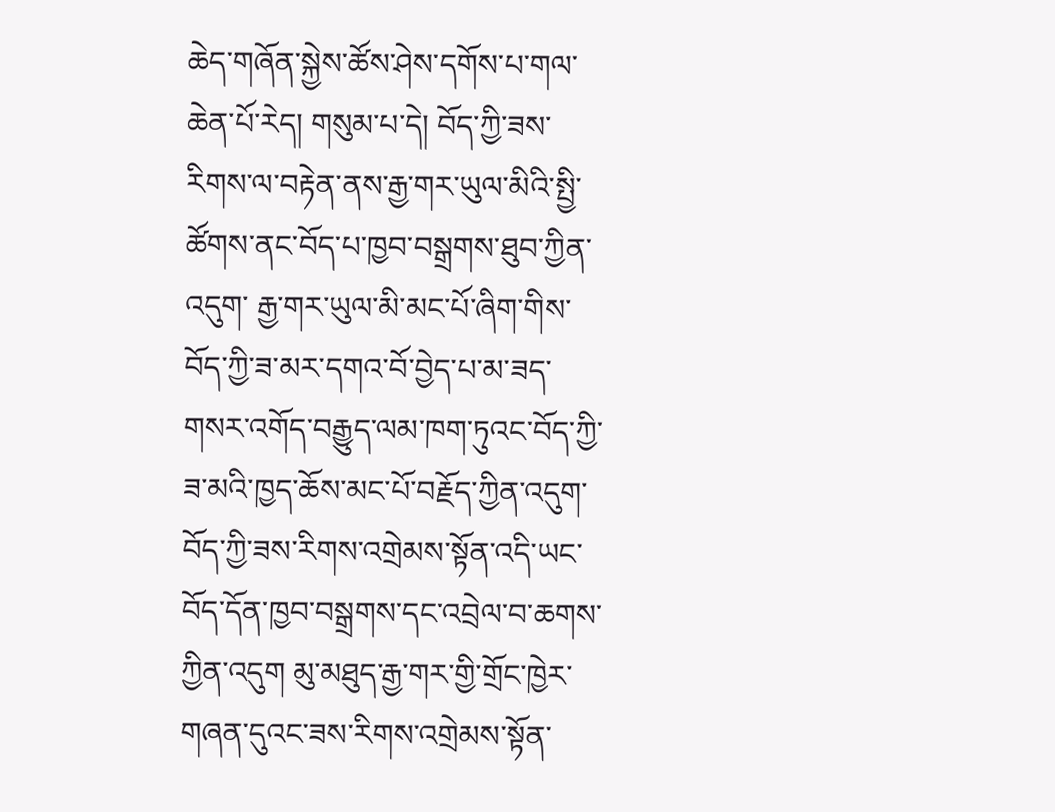ཆེད་གཞོན་སྐྱེས་ཚོས་ཤེས་དགོས་པ་གལ་ཆེན་པོ་རེད། གསུམ་པ་དེ། བོད་ཀྱི་ཟས་རིགས་ལ་བརྟེན་ནས་རྒྱ་གར་ཡུལ་མིའི་སྤྱི་ཚོགས་ནང་བོད་པ་ཁྱབ་བསྒྲགས་ཐུབ་ཀྱིན་འདུག་ རྒྱ་གར་ཡུལ་མི་མང་པོ་ཞིག་གིས་བོད་ཀྱི་ཟ་མར་དགའ་བོ་བྱེད་པ་མ་ཟད་གསར་འགོད་བརྒྱུད་ལམ་ཁག་ཏུའང་བོད་ཀྱི་ཟ་མའི་ཁྱད་ཆོས་མང་པོ་བརྗོད་ཀྱིན་འདུག་ བོད་ཀྱི་ཟས་རིགས་འགྲེམས་སྟོན་འདི་ཡང་བོད་དོན་ཁྱབ་བསྒྲགས་དང་འབྲེལ་བ་ཆགས་ཀྱིན་འདུག མུ་མཐུད་རྒྱ་གར་གྱི་གྲོང་ཁྱེར་གཞན་དུའང་ཟས་རིགས་འགྲེམས་སྟོན་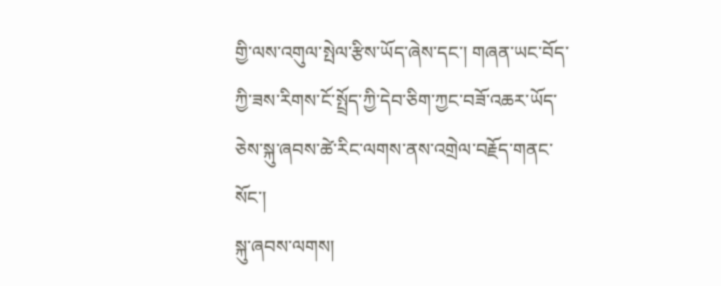གྱི་ལས་འགུལ་སྤེལ་རྩིས་ཡོད་ཞེས་དང་། གཞན་ཡང་བོད་ཀྱི་ཟས་རིགས་ངོ་སྤྲོད་ཀྱི་དེབ་ཅིག་ཀྱང་བཟོ་འཆར་ཡོད་ཅེས་སྐུ་ཞབས་ཚེ་རིང་ལགས་ནས་འགྲེལ་བརྗོད་གནང་སོང་།
སྐུ་ཞབས་ལགས།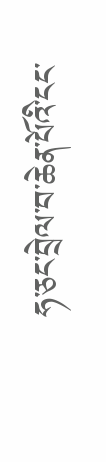ཧ་ཅང་བྲེལ་བ་ཆེན་པོའི་ངང་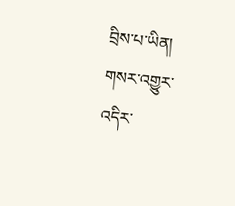བྲིས་པ་ཡིན། གསར་འགྱུར་འདིར་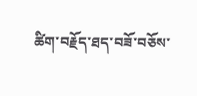ཚིག་བརྗོད་ཐད་བཟོ་བཅོས་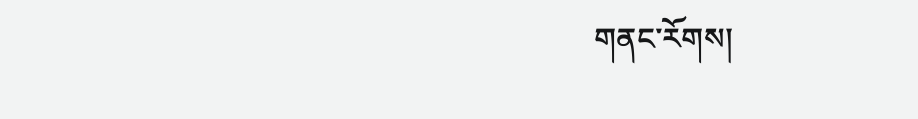གནང་རོགས།